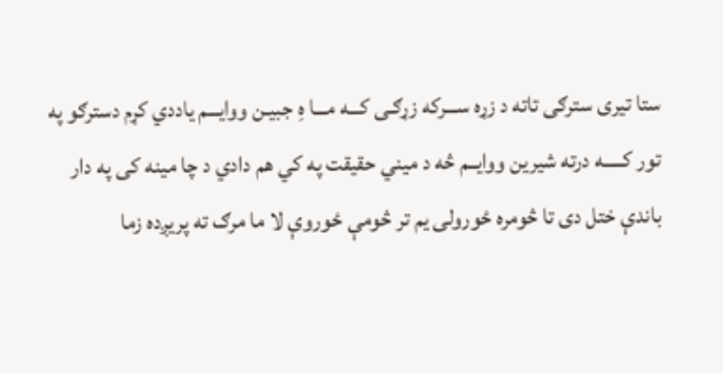ستا تیری سترګی تاته د زړه ســـرکه زړګـی کـــه مـــا هِ جبیـن ووایـــم یاددي کړم دسترګو په تور کـــــه درته شیرین ووایــم څه د میني حقیقت په کي هم دادي د چا مینه کی په دار باندې ختل دی تا څومره ځورولی یم تر څومې ځوروې لا ما مرګ ته پریږده زما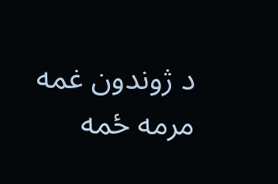د ژوندون غمه مرمه ځمه